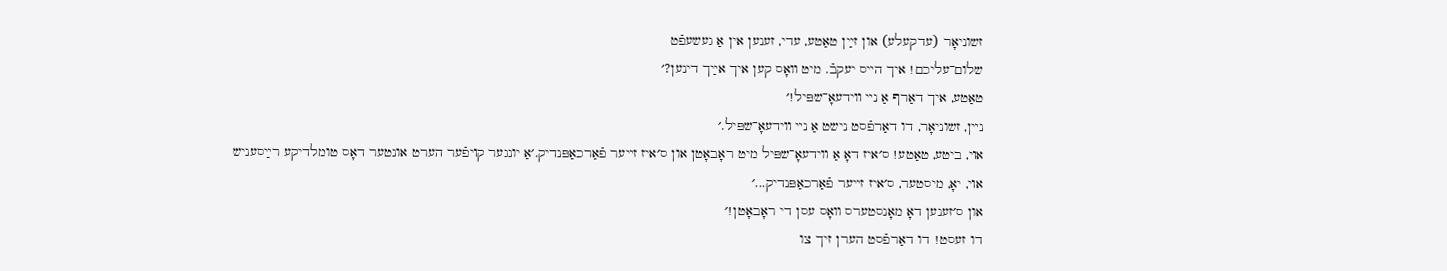זשוניאָר (עדקעלע) און זײַן טאַטע, עדי, זענען אין אַ געשעפֿט
שלום־עליכם! איך הײס יעקבֿ. מיט װאָס קען איך אײַך דינען?׳
טאַטע, איך דאַרף אַ נײ װידעאָ־שפּיל!׳
נײן, זשוניאָר, דו דאַרפֿסט נישט אַ נײ װידעאָ־שפּיל.׳
אױ, ביטע, טאַטע! ס׳איז דאָ אַ װידעאָ־שפּיל מיט ראָבאָטן און ס׳איז זײער פֿאַרכאַפּנדיק.׳אַ יונגער קױפֿער הערט אונטער דאָס טומלדיקע רײַסעניש
אױ, יאָ, מיסטער, ס׳איז זײער פֿאַרכאַפּנדיק...׳
און ס׳זענען דאָ מאָנסטערס װאָס עסן די ראָבאָטן!׳
דו זעסט! דו דאַרפֿסט הערן זיך צו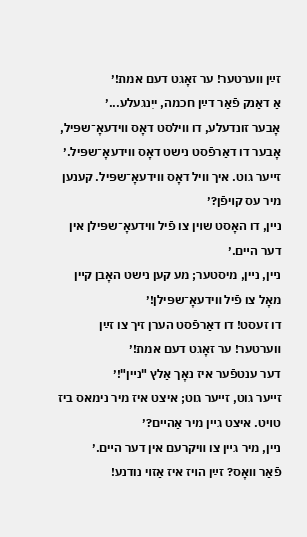זײַן װערטער! ער זאָגט דעם אמת!׳
אַ דאַנק פֿאַר דײַן חכמה, ייִנגעלע...׳
אָבער זונדעלע, דו װילסט דאָס װידעאָ־שפּיל, אָבער דו דאַרפֿסט נישט דאָס װידעאָ־שפּיל.׳
זײער גוט. איך װיל דאָס װידעאָ־שפּיל. קענען מיר עס קױפֿן?׳
נײן, דו האָסט שױן צו פֿיל װידעאָ־שפּילן אין דער הײם.׳
נײן, נײן, מיסטער; מע קען נישט האָבן קײן מאָל צו פֿיל װידעאָ־שפּילן!׳
דו זעסט! דו דאַרפֿסט הערן זיך צו זײַן װערטער! ער זאָגט דעם אמת!׳
דער ענטפֿער איז נאָך אַלץ "נײן"!׳
זײער גוט, זײער גוט; איצט איז מיר נימאס ביז טױט. איצט גײן מיר אַהײם?׳
נײן, מיר גײן צו װיקרעם אין דער הײם.׳
פֿאַר װאָס? זײַן הױז איז אַזױ נודנע!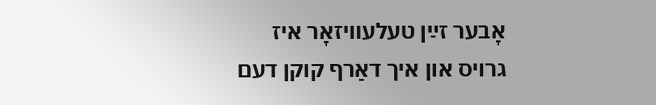אָבער זײַן טעלעװיזאָר איז גרױס און איך דאַרף קוקן דעם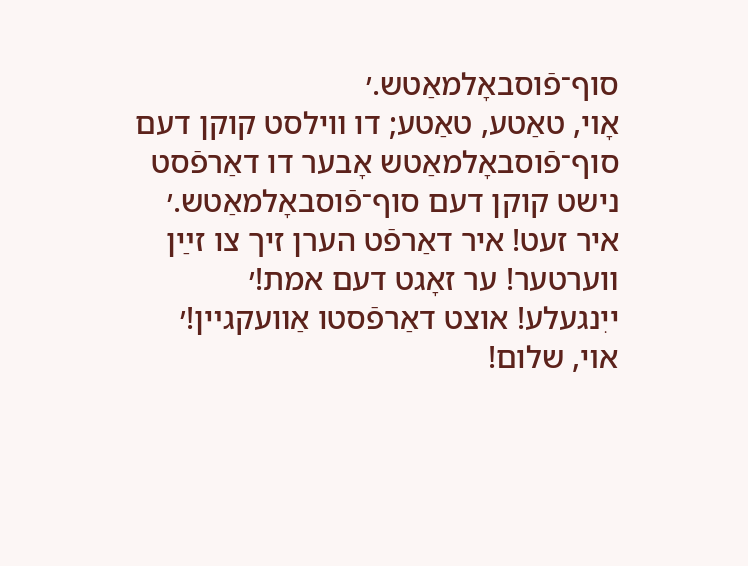סוף־פֿוסבאָלמאַטש.׳
אָױ, טאַטע, טאַטע; דו װילסט קוקן דעם סוף־פֿוסבאָלמאַטש אָבער דו דאַרפֿסט נישט קוקן דעם סוף־פֿוסבאָלמאַטש.׳
איר זעט! איר דאַרפֿט הערן זיך צו זײַן װערטער! ער זאָגט דעם אמת!׳
ייִנגעלע! אוצט דאַרפֿסטו אַװעקגײן!׳
אױ, שלום!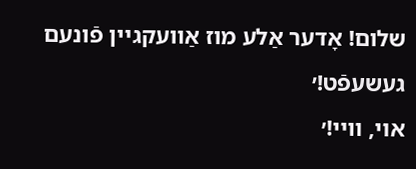שלום! אָדער אַלע מוז אַװעקגײן פֿונעם געשעפֿט!׳
אױ, װײ!׳